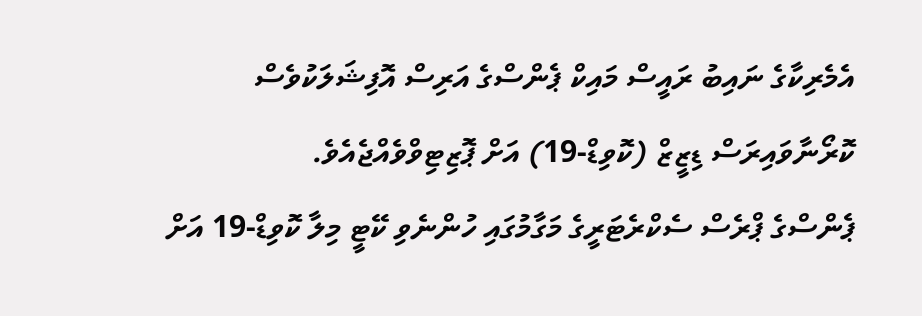އެމެރިކާގެ ނައިބު ރައީސް މައިކް ޕެންސްގެ އަރިސް އޮފިޝަލަކުވެސް ކޮރޯނާވައިރަސް ޑިޒީޒް (ކޮވިޑް-19) އަށް ޕޮޒިޓިވްވެއްޖެއެވެ.
ޕެންސްގެ ޕްރެސް ސެކްރެޓަރީގެ މަގާމުގައި ހުންނެވި ކޭޓީ މިލާ ކޮވިޑް-19 އަށް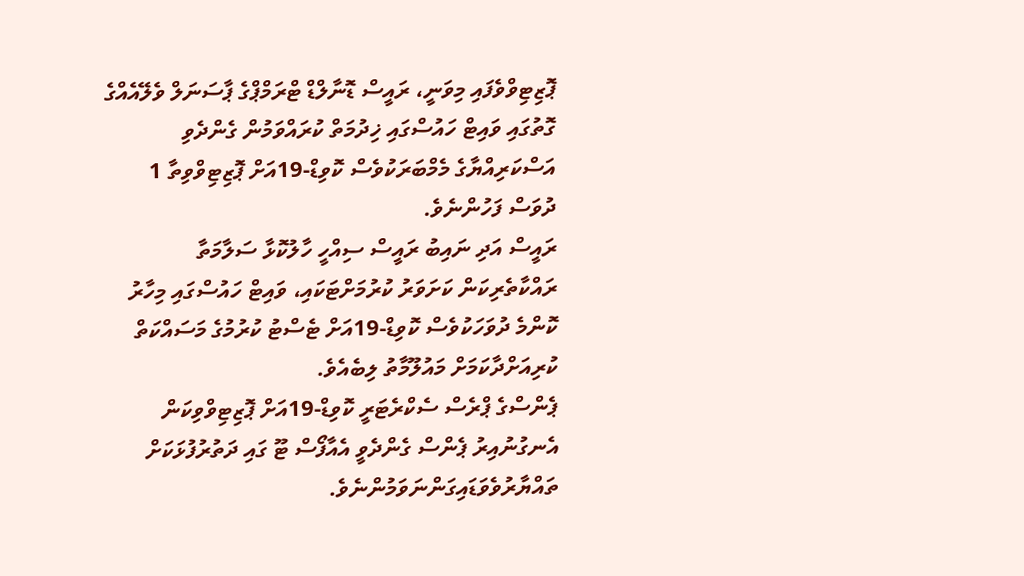ޕޮޒިޓިވްވެފައި މިވަނީ، ރައީސް ޑޮނާލްޑް ޓްރަމްޕްގެ ޕާސަނަލް ވެލޭއެއްގެ ގޮތުގައި ވައިޓް ހައުސްގައި ޚިދުމަތް ކުރައްވަމުން ގެންދެވި އަސްކަރިއްޔާގެ މެމްބަރަކުވެސް ކޮވިޑް-19އަށް ޕޮޒިޓިވްވިތާ 1 ދުވަސް ފަހުންނެވެ.
ރައީސް އަދި ނައިބު ރައީސް ސިއްހީ ހާލުކޮޅާ ސަލާމަތާ ރައްކާތެރިކަން ކަށަވަރު ކުރުމަށްޓަކައި، ވައިޓް ހައުސްގައި މިހާރު ކޮންމެ ދުވަހަކުވެސް ކޮވިޑް-19އަށް ޓެސްޓު ކުރުމުގެ މަސައްކަތް ކުރިއަށްދާކަމަށް މައުލޫމާތު ލިބެއެވެ.
ޕެންސްގެ ޕްރެސް ސެކްރެޓަރީ ކޮވިޑް-19އަށް ޕޮޒިޓިވްވިކަން އެނގުނުއިރު ޕެންސް ގެންދެވީ އެއާފޯސް ޓޫ ގައި ދަތުރުފުޅަކަށް ތައްޔާރުވެވަޑައިގަންނަވަމުންނެވެ.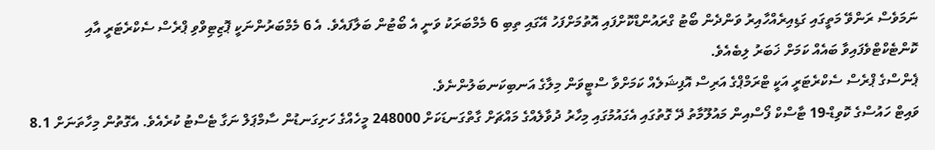ނަމަވެސް ރަންވޭ މަތީގައި ގަޑިއިރެއްހާއިރު ވަންދެން ބޯޓު ގްރައުންޑްކޮށްފައި އޮތުމަށްފަހު އޭގައި ތިބި 6 މެމްބަރަކު ވަނީ އެ ބޯޓުން ބަލާފައެވެ. އެ 6 މެމްބަރުންނަކީ ޕޮޒިޓިވްވި ޕްރެސް ސެކްރެޓަރީ އާއި ކޮންޓެކްޓްވެފައިވާ ބައެއް ކަމަށް ޚަބަރު ލިބެއެވެ.
ޕެންސްގެ ޕްރެސް ސެކްރެޓަރީ އަކީ ޓްރަމްޕްގެ އަރިސް އޮފިޝަލެއް ކަމަށްވާ ސްޓީވަން މިލާގެ އަނބިކަނބަލުންނެވެ.
ވައިޓް ހައުސްގެ ކޮވިޑް-19 ޓާސްކް ފޯސްއިން މައުލޫމާތު ދޭ ގޮތުގައި އެގައުމުގައި މިހާރު ދުވާލެއްގެ މައްޗަށް ގާތްގަނޑަކަށް 248000 މީހެއްގެ ހަށިގަނޑުން ސާމްޕަލް ނަގާ ޓެސްޓު ކުރެއެވެ. އެގޮތުން މިހާތަނަށް 8.1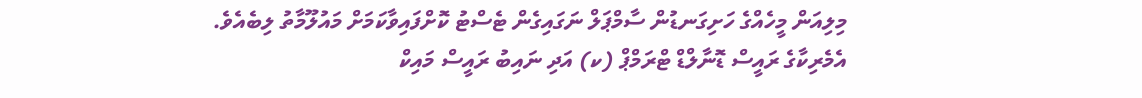މިލިއަން މީހެއްގެ ހަށިގަނޑުން ސާމްޕަލް ނަގައިގެން ޓެސްޓު ކޮށްފައިވާކަމަށް މައުލޫމާތު ލިބެއެވެ.
އެމެރިކާގެ ރައީސް ޑޮނާލްޑް ޓްރަމްޕް (ކ) އަދި ނައިބު ރައީސް މައިކް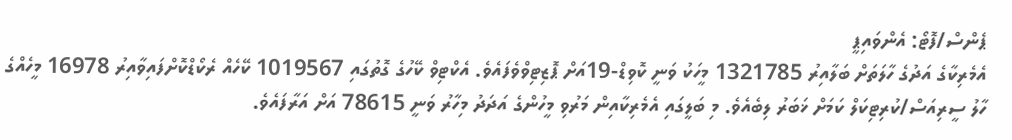ޕެންސް/ފޮޓޯ: އެންވައިޕީ
އެމެރިކާގެ އަދުގެ ހާލަތަށް ބަލާއިރު 1321785 މީހަކު ވަނީ ކޮވިޑް-19އަށް ޕޮޒިޓިވްވެފައެވެ. އެކްޓިވް ކޭހުގެ ގޮތުގައި 1019567 ކޭހެއް ރެކޯޑްކޮށްފައިވާއިރު 16978 މީހެއްގެ ހާލު ސީރިއަސް/ކުރިޓިކަލް ކަމަށް ޚަބަރު ލިބެއެވެ. މި ބަލީގައި އެމެރިކާއިން މަރުވި މީހުންގެ އަދަދު މިހާރު ވަނީ 78615 އަށް އަރާފައެވެ.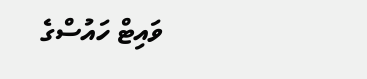ވައިޓް ހައުސްގެ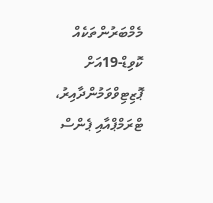މެމްބަރުންތަކެއް ކޮވިޑް-19އަށް ޕޮޒިޓިވްވަމުންދާއިރު، ޓްރަމްޕްއާއި ޕެންސް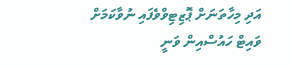އަދި މިހާތަނަށް ޕޮޒިޓިވްވެފައި ނުވާކަމަށް ވައިޓް ހައުސްއިން ވަނީ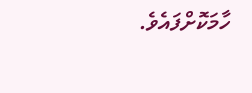ހާމަކޮށްފައެވެ.